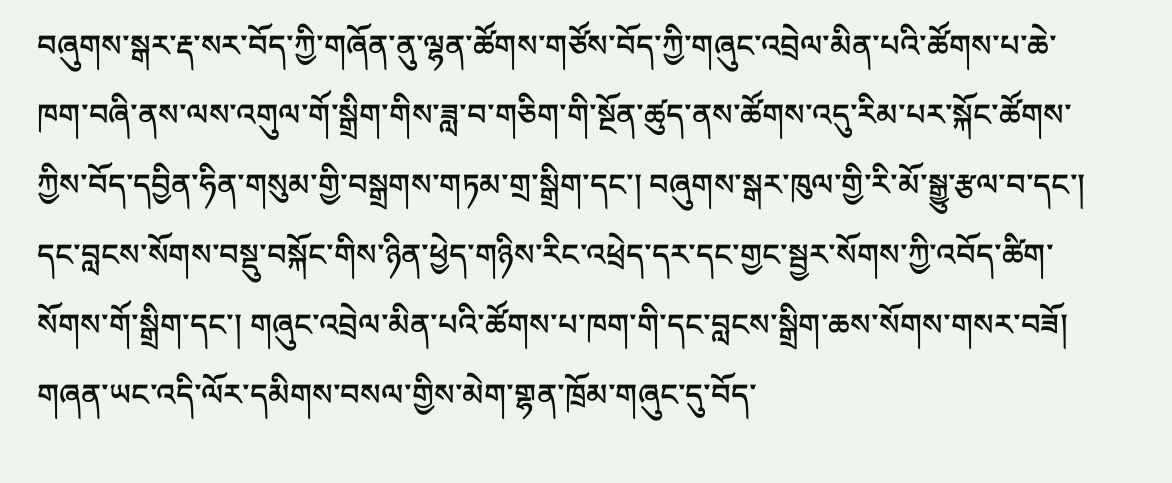བཞུགས་སྒར་རྡ་སར་བོད་ཀྱི་གཞོན་ནུ་ལྷན་ཚོགས་གཙོས་བོད་ཀྱི་གཞུང་འབྲེལ་མིན་པའི་ཚོགས་པ་ཆེ་ཁག་བཞི་ནས་ལས་འགུལ་གོ་སྒྲིག་གིས་ཟླ་བ་གཅིག་གི་སྔོན་ཚུད་ནས་ཚོགས་འདུ་རིམ་པར་སྐོང་ཚོགས་ཀྱིས་བོད་དབྱིན་ཧིན་གསུམ་གྱི་བསྒྲགས་གཏམ་གྲ་སྒྲིག་དང་། བཞུགས་སྒར་ཁུལ་གྱི་རི་མོ་སྒྱུ་རྩལ་བ་དང་། དང་བླངས་སོགས་བསྡུ་བསྐོང་གིས་ཉིན་ཕྱེད་གཉིས་རིང་འཕྲེད་དར་དང་གྱང་སྦྱར་སོགས་ཀྱི་འབོད་ཚིག་སོགས་གོ་སྒྲིག་དང་། གཞུང་འབྲེལ་མིན་པའི་ཚོགས་པ་ཁག་གི་དང་བླངས་སྒྲིག་ཆས་སོགས་གསར་བཟོ། གཞན་ཡང་འདི་ལོར་དམིགས་བསལ་གྱིས་མེག་གྷན་ཁྲོམ་གཞུང་དུ་བོད་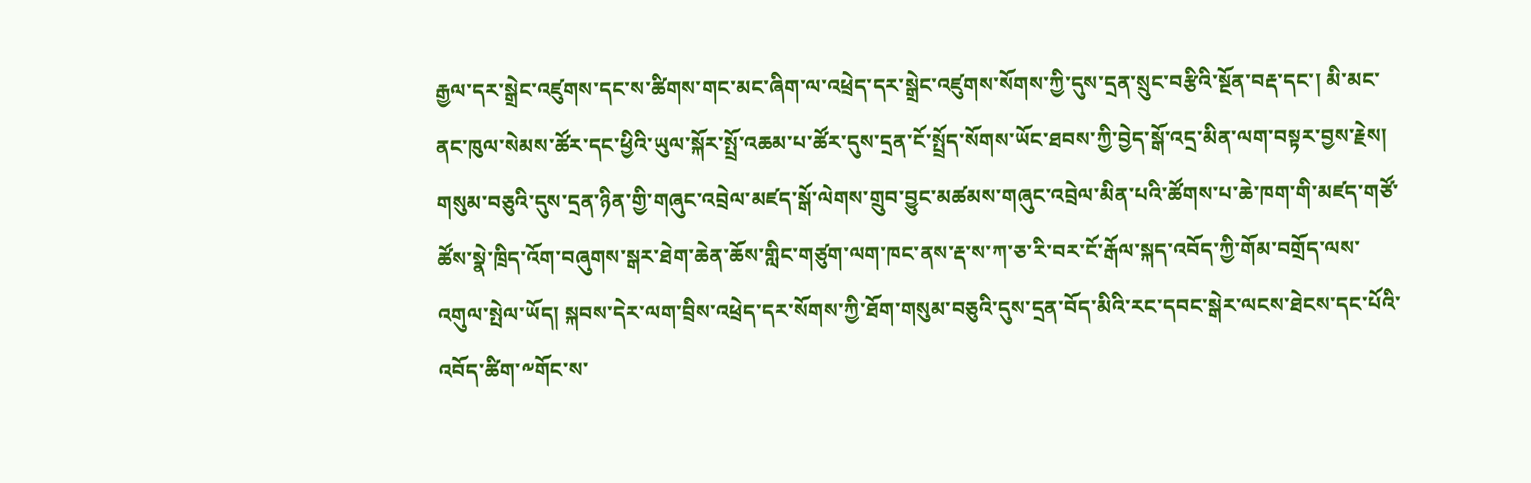རྒྱལ་དར་སྒྲེང་འཛུགས་དང་ས་ཚིགས་གང་མང་ཞིག་ལ་འཕྲེད་དར་སྒྲེང་འཛུགས་སོགས་ཀྱི་དུས་དྲན་སྲུང་བརྩིའི་སྔོན་བརྡ་དང་། མི་མང་ནང་ཁུལ་སེམས་ཚོར་དང་ཕྱིའི་ཡུལ་སྐོར་སྤྲོ་འཆམ་པ་ཚོར་དུས་དྲན་ངོ་སྤྲོད་སོགས་ཡོང་ཐབས་ཀྱི་བྱེད་སྒོ་འདྲ་མིན་ལག་བསྟར་བྱས་རྗེས། གསུམ་བཅུའི་དུས་དྲན་ཉིན་གྱི་གཞུང་འབྲེལ་མཛད་སྒོ་ལེགས་གྲུབ་བྱུང་མཚམས་གཞུང་འབྲེལ་མིན་པའི་ཚོགས་པ་ཆེ་ཁག་གི་མཛད་གཙོ་ཚོས་སྣེ་ཁྲིད་འོག་བཞུགས་སྒར་ཐེག་ཆེན་ཆོས་གླིང་གཙུག་ལག་ཁང་ནས་རྡ་ས་ཀ་ཅ་རི་བར་ངོ་རྒོལ་སྐད་འབོད་ཀྱི་གོམ་བགྲོད་ལས་འགུལ་སྤེལ་ཡོད། སྐབས་དེར་ལག་བྲིས་འཕྲེད་དར་སོགས་ཀྱི་ཐོག་གསུམ་བཅུའི་དུས་དྲན་བོད་མིའི་རང་དབང་སྒེར་ལངས་ཐེངས་དང་པོའི་འབོད་ཚིག་༸གོང་ས་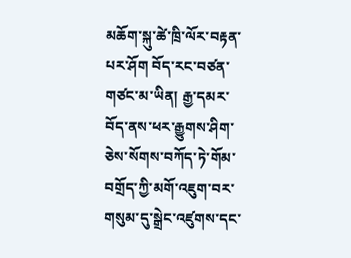མཆོག་སྐུ་ཚེ་ཁྲི་ལོར་བརྟན་པར་ཤོག བོད་རང་བཙན་གཙང་མ་ཡིན། རྒྱ་དམར་བོད་ནས་ཕར་རྒྱུགས་ཤིག་ཅེས་སོགས་བཀོད་ཏེ་གོམ་བགྲོད་ཀྱི་མགོ་འཇུག་བར་གསུམ་དུ་སྒྲེང་འཛུགས་དང་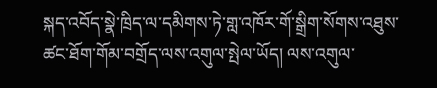སྐད་འབོད་སྣེ་ཁྲིད་ལ་དམིགས་ཏེ་གླ་འཁོར་གོ་སྒྲིག་སོགས་འཐུས་ཚང་ཐོག་གོམ་བགྲོད་ལས་འགུལ་སྤེལ་ཡོད། ལས་འགུལ་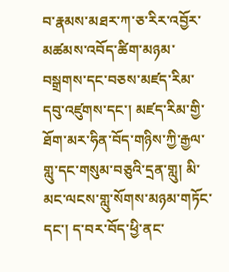བ་རྣམས་མཐར་ཀ་ཅ་རིར་འབྱོར་མཚམས་འབོད་ཚིག་མཉམ་བསྒྲགས་དང་བཅས་མཛད་རིམ་དབུ་འཛུགས་དང་། མཛད་རིམ་གྱི་ཐོག་མར་ཧིན་བོད་གཉིས་ཀྱི་རྒྱལ་གླུ་དང་གསུམ་བཅུའི་དྲན་གླུ། མི་མང་ལངས་གླུ་སོགས་མཉམ་གཏོང་དང་། ད་བར་བོད་ཕྱི་ནང་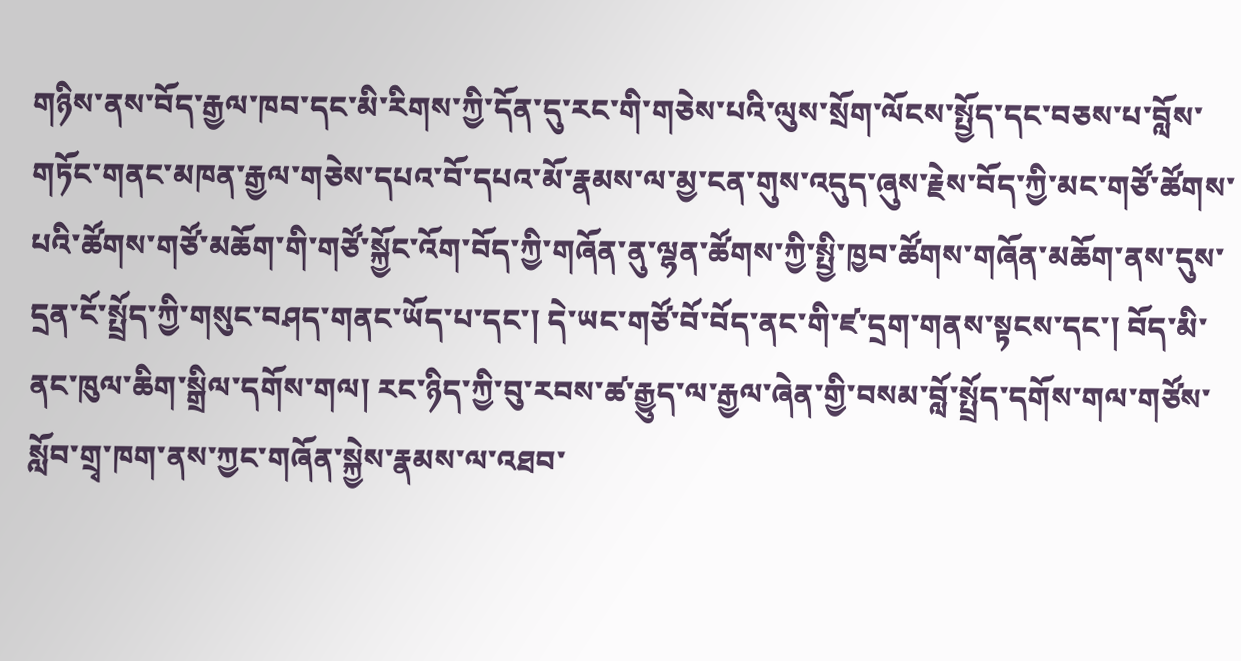གཉིས་ནས་བོད་རྒྱལ་ཁབ་དང་མི་རིགས་ཀྱི་དོན་དུ་རང་གི་གཅེས་པའི་ལུས་སྲོག་ལོངས་སྤྱོད་དང་བཅས་པ་བློས་གཏོང་གནང་མཁན་རྒྱལ་གཅེས་དཔའ་བོ་དཔའ་མོ་རྣམས་ལ་མྱ་ངན་གུས་འདུད་ཞུས་རྗེས་བོད་ཀྱི་མང་གཙོ་ཚོགས་པའི་ཚོགས་གཙོ་མཆོག་གི་གཙོ་སྐྱོང་འོག་བོད་ཀྱི་གཞོན་ནུ་ལྷན་ཚོགས་ཀྱི་སྤྱི་ཁྱབ་ཚོགས་གཞོན་མཆོག་ནས་དུས་དྲན་ངོ་སྤྲོད་ཀྱི་གསུང་བཤད་གནང་ཡོད་པ་དང་། དེ་ཡང་གཙོ་བོ་བོད་ནང་གི་ཛ་དྲག་གནས་སྟངས་དང་། བོད་མི་ནང་ཁུལ་ཆིག་སྒྲིལ་དགོས་གལ། རང་ཉིད་ཀྱི་བུ་རབས་ཚ་རྒྱུད་ལ་རྒྱལ་ཞེན་གྱི་བསམ་བློ་སྤྲོད་དགོས་གལ་གཙོས་སློབ་གྲྭ་ཁག་ནས་ཀྱང་གཞོན་སྐྱེས་རྣམས་ལ་འཐབ་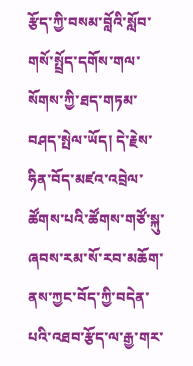རྩོད་ཀྱི་བསམ་བློའི་སློབ་གསོ་སྤྲོད་དགོས་གལ་སོགས་ཀྱི་ཐད་གཏམ་བཤད་སྤེལ་ཡོད། དེ་རྗེས་ཧིན་བོད་མཛའ་འབྲེལ་ཚོགས་པའི་ཚོགས་གཙོ་སྐུ་ཞབས་རམ་སོ་རབ་མཆོག་ནས་ཀྱང་བོད་ཀྱི་བདེན་པའི་འཐབ་རྩོད་ལ་རྒྱ་གར་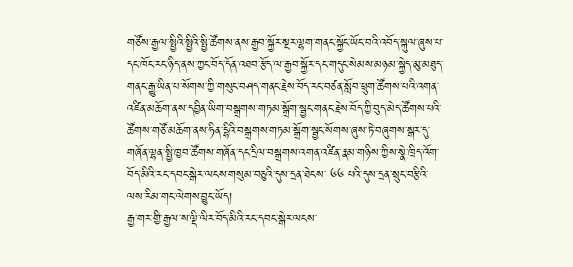གཙོས་རྒྱལ་སྤྱིའི་སྤྱིའི་སྤྱི་ཚོགས་ནས་རྒྱབ་སྐྱོར་སྔར་ལྷག་གནང་སྐྱོང་ཡོང་བའི་འབོད་སྐུལ་ཞུས་པ་དང་ཁོང་རང་ཉིད་ནས་ཀྱང་བོད་དོན་འཐབ་རྩོད་ལ་རྒྱབ་སྐྱོར་དང་གདུང་སེམས་མཉམ་སྐྱེད་མུ་མཐུད་གནང་རྒྱུ་ཡིན་པ་སོགས་ཀྱི་གསུང་བཤད་གནང་རྗེས་བོད་རང་བཙན་སློབ་ཕྲུག་ཚོགས་པའི་འགན་འཛིན་མཆོག་ནས་དབྱིན་ཡིག་བསྒྲགས་གཏམ་སྒྲོག་སྦྱང་གནང་རྗེས་བོད་ཀྱི་བུད་མེད་ཚོགས་པའི་ཚོགས་གཙོ་མཆོག་ནས་ཧིན་དྷིའི་བསྒྲགས་གཏམ་སྒྲོག་སྦྱང་སོགས་ཞུས་ཏེ་བཞུགས་སྒར་དུ་གཞོན་ལྷན་སྤྱི་ཁྱབ་ཚོགས་གཞོན་དང་དྲིལ་བསྒྲགས་འགན་འཛིན་རྣམ་གཉིས་ཀྱིས་སྣེ་ཁྲིད་འོག་བོད་མིའི་རང་དབང་སྒེར་ལངས་གསུམ་བཅུའི་དུས་དྲན་ཐེངས་ ༦༦ པའི་དུས་དྲན་སྲུང་བརྩིའི་ལས་རིམ་གང་ལེགས་བྱུང་ཡོད།
རྒྱ་གར་གྱི་རྒྱལ་ས་ལྡི་ལིར་བོད་མིའི་རང་དབང་སྒེར་ལངས་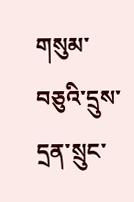གསུམ་བཅུའི་དྲུས་དྲན་སྲུང་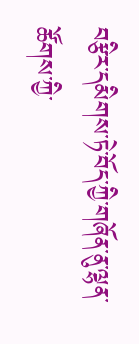བརྩིར་དམིགས་ཏེ་བོད་ཀྱི་གཞོན་ནུ་ལྷན་ཚོགས་ཀྱི་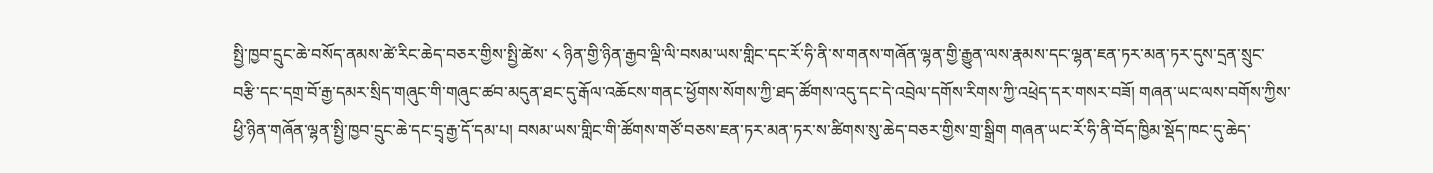སྤྱི་ཁྱབ་དྲུང་ཆེ་བསོད་ནམས་ཚེ་རིང་ཆེད་བཅར་གྱིས་སྤྱི་ཚེས་ ༨ ཉིན་གྱི་ཉིན་རྒྱབ་ལྡི་ལི་བསམ་ཡས་གླིང་དང་རོ་ཧི་ནི་ས་གནས་གཞོན་ལྷན་གྱི་རྒྱུན་ལས་རྣམས་དང་ལྷན་ཇན་ཏར་མན་ཏར་དུས་དྲན་སྲུང་བརྩི་དང་དགྲ་བོ་རྒྱ་དམར་སྲིད་གཞུང་གི་གཞུང་ཚབ་མདུན་ཐང་དུ་རྒོལ་འཆོངས་གནང་ཕྱོགས་སོགས་ཀྱི་ཐད་ཚོགས་འདུ་དང་དེ་འབྲེལ་དགོས་རིགས་ཀྱི་འཕྲེད་དར་གསར་བཟོ། གཞན་ཡང་ལས་བགོས་ཀྱིས་ཕྱི་ཉིན་གཞོན་ལྷན་སྤྱི་ཁྱབ་དྲུང་ཆེ་དང་དྲྭ་རྒྱ་དོ་དམ་པ། བསམ་ཡས་གླིང་གི་ཚོགས་གཙོ་བཅས་ཇན་ཏར་མན་ཏར་ས་ཚིགས་སུ་ཆེད་བཅར་གྱིས་གྲ་སྒྲིག གཞན་ཡང་རོ་ཧི་ནི་བོད་ཁྱིམ་སྡོད་ཁང་དུ་ཆེད་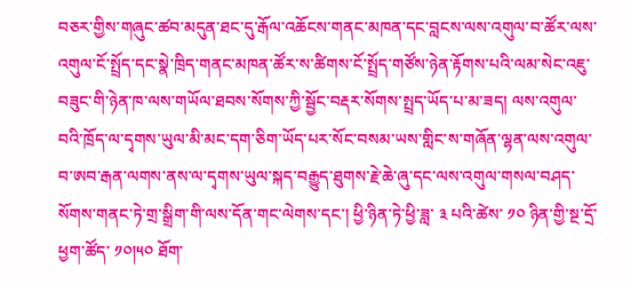བཅར་གྱིས་གཞུང་ཚབ་མདུན་ཐང་དུ་རྒོལ་འཆོངས་གནང་མཁན་དང་བླངས་ལས་འགུལ་བ་ཚོར་ལས་འགུལ་ངོ་སྤྲོད་དང་སྣེ་ཁྲིད་གནང་མཁན་ཚོར་ས་ཚིགས་ངོ་སྤྲོད་གཙོས་ཉེན་རྟོགས་པའི་ལམ་སེང་འཇུ་བཟུང་གི་ཉེན་ཁ་ལས་གཡོལ་ཐབས་སོགས་ཀྱི་སྦྱོང་བརྡར་སོགས་སྤྲད་ཡོད་པ་མ་ཟད། ལས་འགུལ་བའི་ཁྲོད་ལ་དྭགས་ཡུལ་མི་མང་དག་ཅིག་ཡོད་པར་སོང་བསམ་ཡས་གླིང་ས་གཞོན་ལྷན་ལས་འགུལ་བ་ཨབ་རྒན་ལགས་ནས་ལ་དྭགས་ཡུལ་སྐད་བརྒྱུད་ཐུགས་རྗེ་ཆེ་ཞུ་དང་ལས་འགུལ་གསལ་བཤད་སོགས་གནང་ཏེ་གྲ་སྒྲིག་གི་ལས་དོན་གང་ལེགས་དང་། ཕྱི་ཉིན་ཏེ་ཕྱི་ཟླ་ ༣ པའི་ཚེས་ ༡༠ ཉིན་གྱི་སྔ་དྲོ་ཕྱག་ཚོད་ ༡༠།༥༠ ཐོག་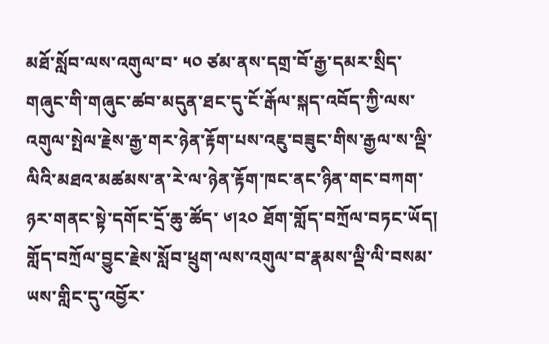མཐོ་སློབ་ལས་འགུལ་བ་ ༥༠ ཙམ་ནས་དགྲ་བོ་རྒྱ་དམར་སྲིད་གཞུང་གི་གཞུང་ཚབ་མདུན་ཐང་དུ་ངོ་རྒོལ་སྐད་འབོད་ཀྱི་ལས་འགུལ་སྤེལ་རྗེས་རྒྱ་གར་ཉེན་རྟོག་པས་འཇུ་བཟུང་གིས་རྒྱལ་ས་ལྡི་ལིའི་མཐའ་མཚམས་ན་རེ་ལ་ཉེན་རྟོག་ཁང་ནང་ཉིན་གང་བཀག་ཉར་གནང་སྟེ་དགོང་དྲོ་ཆུ་ཚོད་ ༦།༢༠ ཐོག་གློད་བཀྲོལ་བཏང་ཡོད། གློད་བཀྲོལ་བྱུང་རྗེས་སློབ་ཕྲུག་ལས་འགུལ་བ་རྣམས་ལྡི་ལི་བསམ་ཡས་གླིང་དུ་འབྱོར་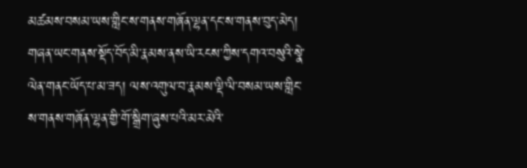མཚམས་བསམ་ཡས་གླིང་ས་གནས་གཞོན་ལྷན་དང་ས་གནས་བུད་མེད། གཞན་ཡང་གནས་སྡོད་བོད་མི་རྣམས་ནས་ཡི་རངས་ཀྱིས་དགའ་བསུའི་སྣེ་ལེན་གནང་ཡོད་པ་མ་ཟད། ལས་འགུལ་བ་རྣམས་ལྡི་ལི་བསམ་ཡས་གླིང་ས་གནས་གཞོན་ལྷན་གྱི་གོ་སྒྲིག་ཞུས་པའི་མར་མེའི་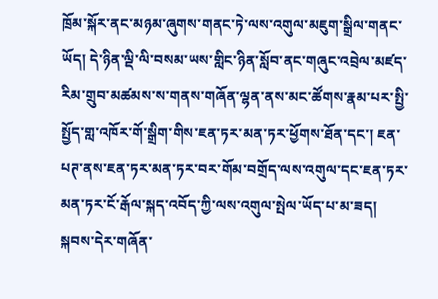ཁྲོམ་སྐོར་ནང་མཉམ་ཞུགས་གནང་ཏེ་ལས་འགུལ་མཇུག་སྒྲིལ་གནང་ཡོད། དེ་ཉིན་ལྡི་ལི་བསམ་ཡས་གླིང་ཉིན་སློབ་ནང་གཞུང་འབྲེལ་མཛད་རིམ་གྲུབ་མཚམས་ས་གནས་གཞོན་ལྷན་ནས་མང་ཚོགས་རྣམ་པར་སྤྱི་སྤྱོད་གླ་འཁོར་གོ་སྒྲིག་གིས་ཇན་ཏར་མན་ཏར་ཕྱོགས་ཐོན་དང་། ཇན་པཊ་ནས་ཇན་ཏར་མན་ཏར་བར་གོམ་བགྲོད་ལས་འགུལ་དང་ཇན་ཏར་མན་ཏར་ངོ་རྒོལ་སྐད་འབོད་ཀྱི་ལས་འགུལ་སྤེལ་ཡོད་པ་མ་ཟད། སྐབས་དེར་གཞོན་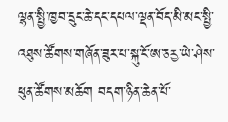ལྷན་སྤྱི་ཁྱབ་དྲུང་ཆེ་དང་དཔལ་ལྡན་བོད་མི་མང་སྤྱི་འཐུས་ཚོགས་གཞོན་ཟུར་པ་སྐུ་ངོ་ཨ་ཅརྱ་ཡེ་ཤེས་ཕུན་ཚོགས་མཆོག བདག་ཉིན་ཆེན་པོ་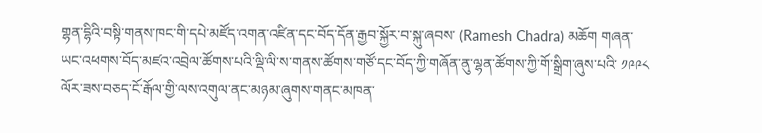གྷན་དྷིའི་བསྟི་གནས་ཁང་གི་དཔེ་མཛོད་འགན་འཛིན་དང་བོད་དོན་རྒྱབ་སྐྱོར་བ་སྐུ་ཞབས་ (Ramesh Chadra) མཆོག གཞན་ཡང་འཕགས་བོད་མཛའ་འབྲེལ་ཚོགས་པའི་ལྡི་ལི་ས་གནས་ཚོགས་གཙོ་དང་བོད་ཀྱི་གཞོན་ནུ་ལྷན་ཚོགས་ཀྱི་གོ་སྒྲིག་ཞུས་པའི་ ༡༩༩༨ ལོར་ཟས་བཅད་ངོ་རྒོལ་གྱི་ལས་འགུལ་ནང་མཉམ་ཞུགས་གནང་མཁན་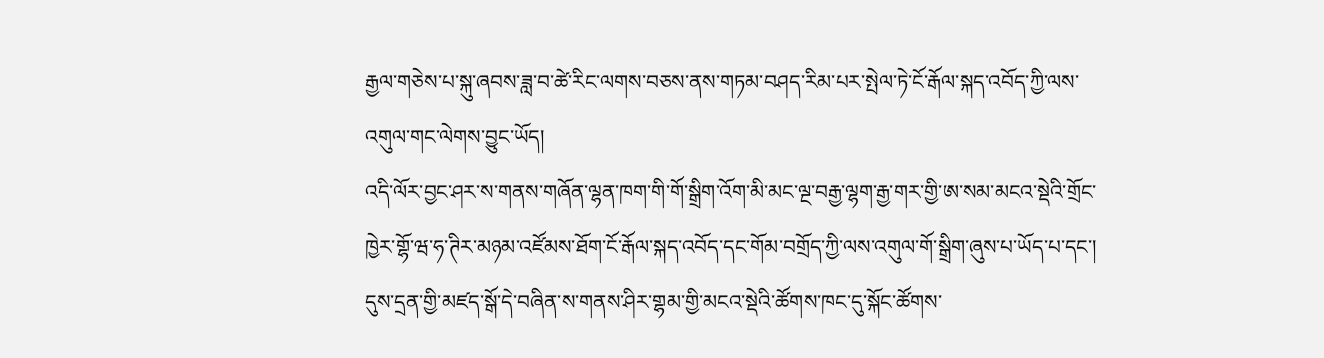རྒྱལ་གཅེས་པ་སྐུ་ཞབས་ཟླ་བ་ཚེ་རིང་ལགས་བཅས་ནས་གཏམ་བཤད་རིམ་པར་སྤེལ་ཏེ་ངོ་རྒོལ་སྐད་འབོད་ཀྱི་ལས་འགུལ་གང་ལེགས་བྱུང་ཡོད།
འདི་ལོར་བྱང་ཤར་ས་གནས་གཞོན་ལྷན་ཁག་གི་གོ་སྒྲིག་འོག་མི་མང་ལྔ་བརྒྱ་ལྷག་རྒྱ་གར་གྱི་ཨ་སམ་མངའ་སྡེའི་གྲོང་ཁྱེར་གྷོ་ཝ་ཧ་ཊིར་མཉམ་འཛོམས་ཐོག་ངོ་རྒོལ་སྐད་འབོད་དང་གོམ་བགྲོད་ཀྱི་ལས་འགུལ་གོ་སྒྲིག་ཞུས་པ་ཡོད་པ་དང་། དུས་དྲན་གྱི་མཛད་སྒོ་དེ་བཞིན་ས་གནས་ཤིར་གྷམ་གྱི་མངའ་སྡེའི་ཚོགས་ཁང་དུ་སྐོང་ཚོགས་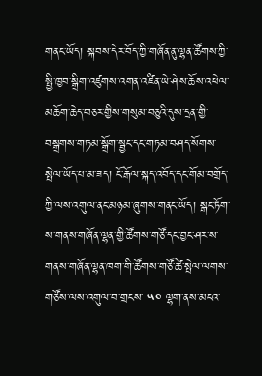གནང་ཡོད། སྐབས་དེར་བོད་ཀྱི་གཞོན་ནུ་ལྷན་ཚོགས་ཀྱི་སྤྱི་ཁྱབ་སྒྲིག་འཛུགས་འགན་འཛིན་ཡེ་ཤེས་ཆོས་འཕེལ་མཆོག་ཆེད་བཅར་གྱིས་གསུམ་བཅུའི་དུས་དྲན་གྱི་བསྒྲགས་གཏམ་སྒྲོག་སྦྱང་དང་གཏམ་བཤད་སོགས་སྤེལ་ཡོད་པ་མ་ཟད། ངོ་རྒོལ་སྐད་འབོད་དང་གོམ་བགྲོད་ཀྱི་ལས་འགུལ་ནང་མཉམ་ཞུགས་གནང་ཡོད། སྒང་ཏོག་ས་གནས་གཞོན་ལྷན་གྱི་ཚོགས་གཙོ་དང་བྱང་ཤར་ས་གནས་གཞོན་ལྷན་ཁག་གི་ཚོགས་གཙོ་ཚེ་སྤེལ་ལགས་གཙོས་ལས་འགུལ་བ་གྲངས་ ༥༠ ལྷག་ནས་མངའ་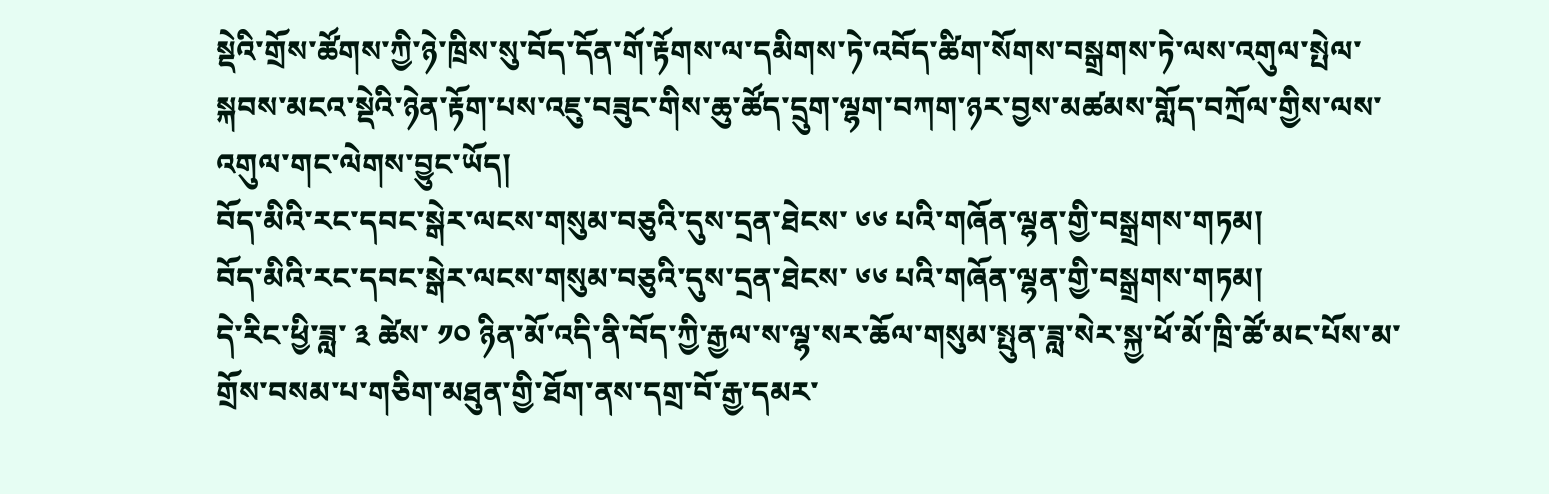སྡེའི་གྲོས་ཚོགས་ཀྱི་ཉེ་ཁྲིས་སུ་བོད་དོན་གོ་རྟོགས་ལ་དམིགས་ཏེ་འབོད་ཚིག་སོགས་བསྒྲགས་ཏེ་ལས་འགུལ་སྤེལ་སྐབས་མངའ་སྡེའི་ཉེན་རྟོག་པས་འཇུ་བཟུང་གིས་ཆུ་ཚོད་དྲུག་ལྷག་བཀག་ཉར་བྱས་མཚམས་གློད་བཀྲོལ་གྱིས་ལས་འགུལ་གང་ལེགས་བྱུང་ཡོད།
བོད་མིའི་རང་དབང་སྒེར་ལངས་གསུམ་བཅུའི་དུས་དྲན་ཐེངས་ ༦༦ པའི་གཞོན་ལྷན་གྱི་བསྒྲགས་གཏམ།
བོད་མིའི་རང་དབང་སྒེར་ལངས་གསུམ་བཅུའི་དུས་དྲན་ཐེངས་ ༦༦ པའི་གཞོན་ལྷན་གྱི་བསྒྲགས་གཏམ།
དེ་རིང་ཕྱི་ཟླ་ ༣ ཚེས་ ༡༠ ཉིན་མོ་འདི་ནི་བོད་ཀྱི་རྒྱལ་ས་ལྷ་སར་ཆོལ་གསུམ་སྤུན་ཟླ་སེར་སྐྱ་ཕོ་མོ་ཁྲི་ཚོ་མང་པོས་མ་གྲོས་བསམ་པ་གཅིག་མཐུན་གྱི་ཐོག་ནས་དགྲ་བོ་རྒྱ་དམར་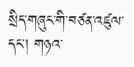སྲིད་གཞུང་གི་བཙན་འཛུལ་དང་། གཉའ་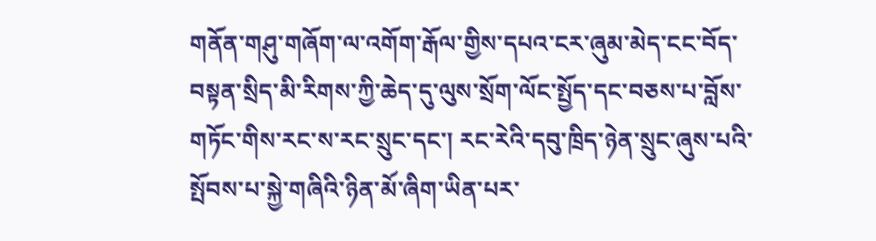གནོན་གཤུ་གཞོག་ལ་འགོག་རྒོལ་གྱིས་དཔའ་ངར་ཞུམ་མེད་ངང་བོད་བསྟན་སྲིད་མི་རིགས་ཀྱི་ཆེད་དུ་ལུས་སྲོག་ལོང་སྤྱོད་དང་བཅས་པ་བློས་གཏོང་གིས་རང་ས་རང་སྲུང་དང་། རང་རེའི་དབུ་ཁྲིད་ཉེན་སྲུང་ཞུས་པའི་སྤོབས་པ་སྐྱེ་གཞིའི་ཉིན་མོ་ཞིག་ཡིན་པར་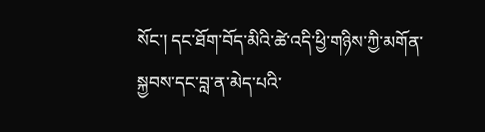སོང་། དང་ཐོག་བོད་མིའི་ཚེ་འདི་ཕྱི་གཉིས་ཀྱི་མགོན་སྐྱབས་དང་བླ་ན་མེད་པའི་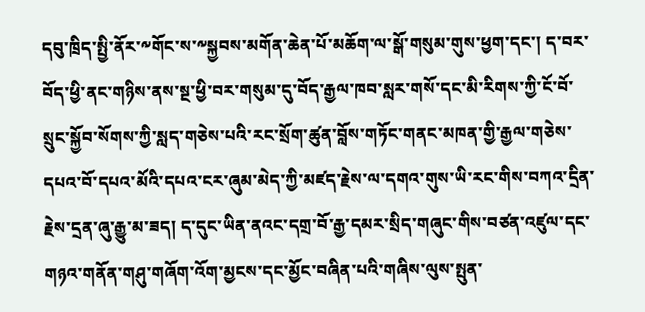དབུ་ཁྲིད་སྤྱི་ནོར་༸གོང་ས་༸སྐྱབས་མགོན་ཆེན་པོ་མཆོག་ལ་སྒོ་གསུམ་གུས་ཕྱག་དང་། ད་བར་བོད་ཕྱི་ནང་གཉིས་ནས་སྔ་ཕྱི་བར་གསུམ་དུ་བོད་རྒྱལ་ཁབ་སླར་གསོ་དང་མི་རིགས་ཀྱི་ངོ་བོ་སྲུང་སྐྱོབ་སོགས་ཀྱི་སླད་གཅེས་པའི་རང་སྲོག་ཚུན་བློས་གཏོང་གནང་མཁན་གྱི་རྒྱལ་གཅེས་དཔའ་བོ་དཔའ་མོའི་དཔའ་ངར་ཞུམ་མེད་ཀྱི་མཛད་རྗེས་ལ་དགའ་གུས་ཡི་རང་གིས་བཀའ་དྲིན་རྗེས་དྲན་ཞུ་རྒྱུ་མ་ཟད། ད་དུང་ཡིན་ནའང་དགྲ་བོ་རྒྱ་དམར་སྲིད་གཞུང་གིས་བཙན་འཛུལ་དང་གཉའ་གནོན་གཤུ་གཞོག་འོག་མྱངས་དང་མྱོང་བཞིན་པའི་གཞིས་ལུས་སྤུན་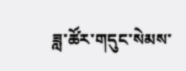ཟླ་ཚོར་གདུང་སེམས་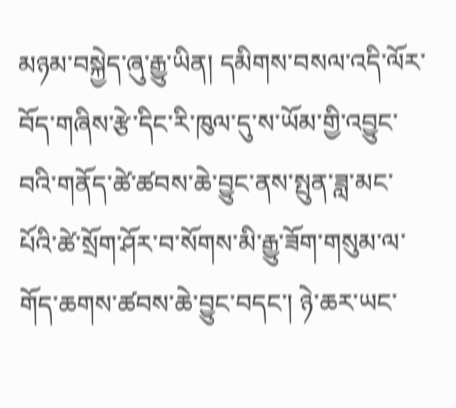མཉམ་བསྐྱེད་ཞུ་རྒྱུ་ཡིན། དམིགས་བསལ་འདི་ལོར་བོད་གཞིས་རྩེ་དིང་རི་ཁུལ་དུ་ས་ཡོམ་གྱི་འབྱུང་བའི་གནོད་ཚེ་ཚབས་ཆེ་བྱུང་ནས་སྤུན་ཟླ་མང་པོའི་ཚེ་སྲོག་ཤོར་བ་སོགས་མི་རྒྱུ་ཟོག་གསུམ་ལ་གོད་ཆགས་ཚབས་ཆེ་བྱུང་བདང་། ཉེ་ཆར་ཡང་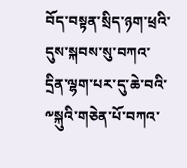བོད་བསྟན་སྲིད་ཉག་ཕྲའི་དུས་སྐབས་སུ་བཀའ་དྲིན་ལྷག་པར་དུ་ཆེ་བའི་༸སྐུའི་གཅེན་པོ་བཀའ་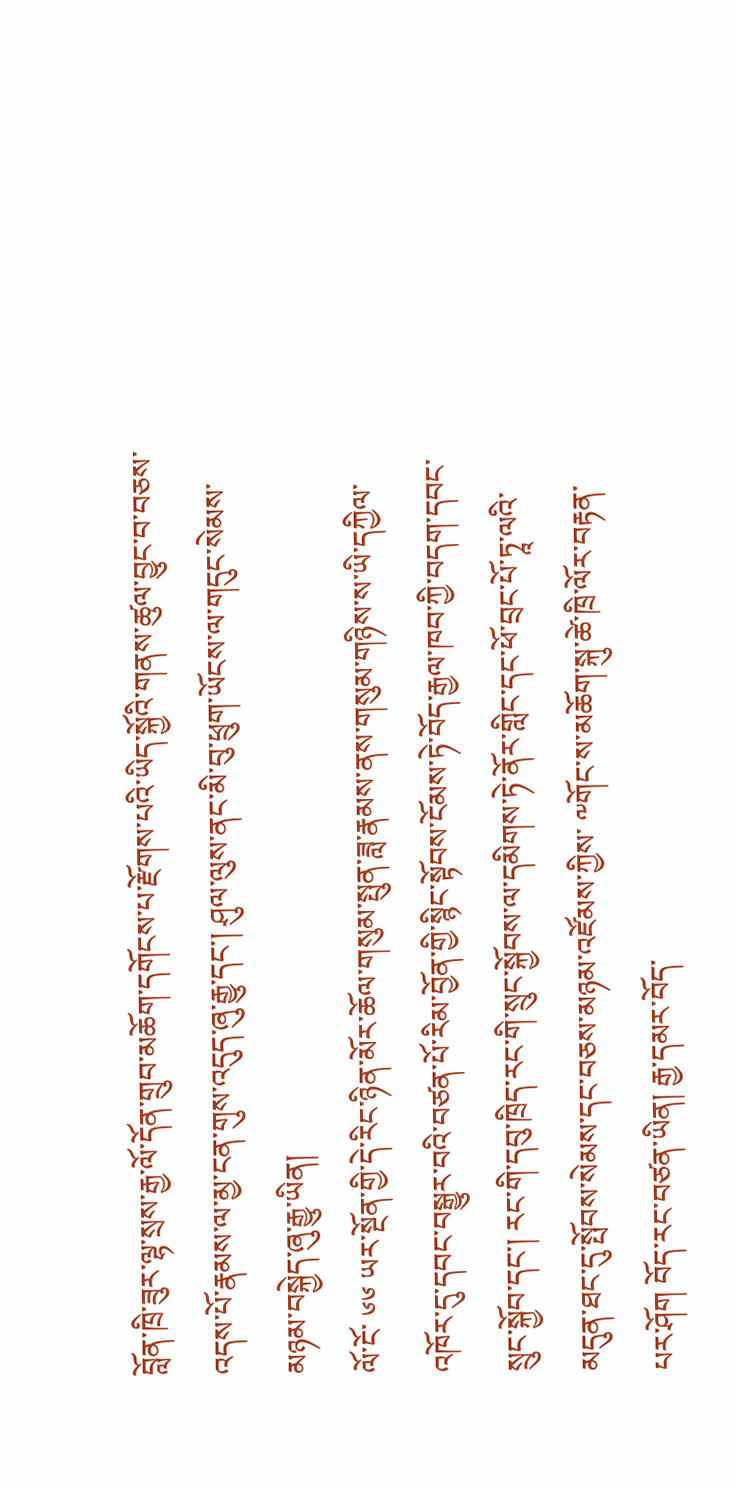བློན་ཁྲི་ཟུར་ལྷ་སྲས་རྒྱ་ལོ་དོན་གྲུབ་མཆོག་དགོངས་པ་རྫོགས་པའི་ཡིད་སྐྱོའི་གནས་ཚུལ་བྱུང་བ་བཅས་འདས་པོ་རྣམས་ལ་མྱ་ངན་གུས་འདུད་ཞུ་རྒྱུ་དང་། ཤུལ་ལུས་ནང་མི་བུ་ཕྲུག་ཡོངས་ལ་གདུང་སེམས་མཉམ་བསྐྱེད་ཞུ་རྒྱུ་ཡིན།
ལོ་ངོ་ ༦༦ ཡར་སྔོན་གྱི་དེ་རིང་ཉིན་མོར་ཆོལ་གསུམ་སྤུན་ཟླ་རྣམས་ནས་གསུམ་གཉིས་ས་ཡི་དཀྱིལ་འཁོར་དུ་དབང་བསྒྱུར་བའི་བཙན་པོ་རིམ་བྱོན་གྱི་སྙིང་སྟོབས་ངོམས་ཏེ་བོད་རྒྱལ་ཁབ་ཀྱི་བདག་དབང་སྲུང་སྐྱོབ་དང་། རང་གི་དབུ་ཁྲིད་རང་གི་སྲུང་སྐྱོབས་ལ་དམིགས་ཏེ་ནོར་གླིང་དང་ཕོ་བྲང་པོ་ཏཱ་ལའི་མདུན་ཐང་དུ་སྤོབས་སེམས་དང་བཅས་མཉམ་འཛོམས་ཀྱིས་ ༸གོང་ས་མཆོག་སྐུ་ཚེ་ཁྲི་ལོར་བརྟན་པར་ཤོག བོད་རང་བཙན་ཡིན། རྒྱ་དམར་བོད་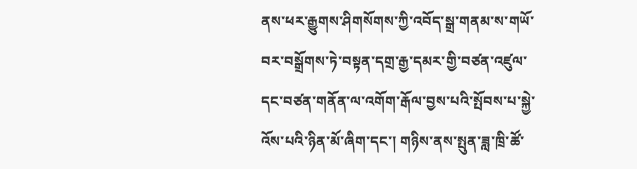ནས་ཕར་རྒྱུགས་ཤིགསོགས་ཀྱི་འབོད་སྒྲ་གནམ་ས་གཡོ་བར་བསྒྲོགས་ཏེ་བསྟན་དགྲ་རྒྱ་དམར་གྱི་བཙན་འཛུལ་དང་བཙན་གནོན་ལ་འགོག་རྒོལ་བྱས་པའི་སྤོབས་པ་སྐྱེ་འོས་པའི་ཉིན་མོ་ཞིག་དང་། གཉིས་ནས་སྤུན་ཟླ་ཁྲི་ཚོ་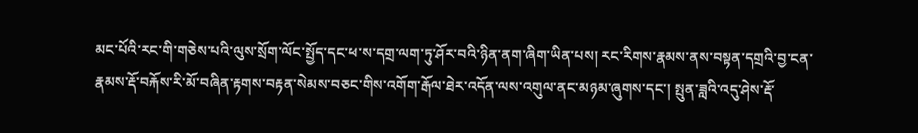མང་པོའི་རང་གི་གཅེས་པའི་ལུས་སྲོག་ལོང་སྤྱོད་དང་ཕ་ས་དགྲ་ལག་ཏུ་ཤོར་བའི་ཉིན་ནག་ཞིག་ཡིན་པས། རང་རིགས་རྣམས་ནས་བསྟན་དགྲའི་བྱ་ངན་རྣམས་རྡོ་བརྐོས་རི་མོ་བཞིན་རྟགས་བརྟན་སེམས་བཅང་གིས་འགོག་རྒོལ་ཐེར་འདོན་ལས་འགུལ་ནང་མཉམ་ཞུགས་དང་། སྤུན་ཟླའི་འདུ་ཤེས་རྡོ་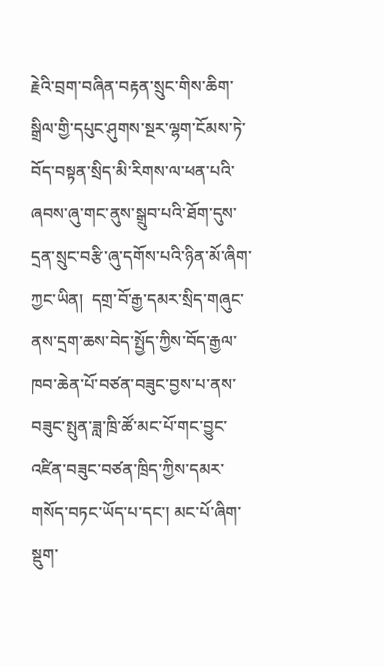རྗེའི་བྲག་བཞིན་བརྟན་སྲུང་གིས་ཆིག་སྒྲིལ་གྱི་དཔུང་ཤུགས་སྔར་ལྷག་ངོམས་ཏེ་བོད་བསྟན་སྲིད་མི་རིགས་ལ་ཕན་པའི་ཞབས་ཞུ་གང་ནུས་སྒྲུབ་པའི་ཐོག་དུས་དྲན་སྲུང་བརྩི་ཞུ་དགོས་པའི་ཉིན་མོ་ཞིག་ཀྱང་ཡིན།  དགྲ་བོ་རྒྱ་དམར་སྲིད་གཞུང་ནས་དྲག་ཆས་བེད་སྤྱོད་ཀྱིས་བོད་རྒྱལ་ཁབ་ཆེན་པོ་བཙན་བཟུང་བྱས་པ་ནས་བཟུང་སྤུན་ཟླ་ཁྲི་ཚོ་མང་པོ་གང་བྱུང་འཛིན་བཟུང་བཙན་ཁྲིད་ཀྱིས་དམར་གསོད་བཏང་ཡོད་པ་དང་། མང་པོ་ཞིག་སྡུག་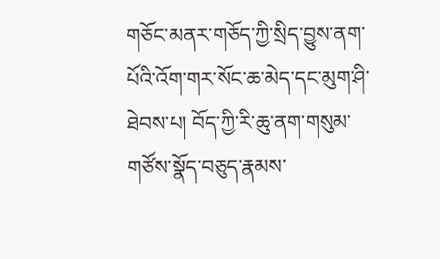གཅོང་མནར་གཅོད་ཀྱི་སྲིད་བྱུས་ནག་པོའི་འོག་གར་སོང་ཆ་མེད་དང་མུག་ཤི་ཐེབས་པ། བོད་ཀྱི་རི་ཆུ་ནག་གསུམ་གཙོས་སྣོད་བཅུད་རྣམས་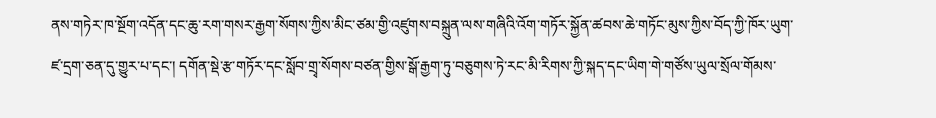ནས་གཏེར་ཁ་སྔོག་འདོན་དང་ཆུ་རག་གསར་རྒྱག་སོགས་ཀྱིས་མིང་ཙམ་གྱི་འཛུགས་བསྐྲུན་ལས་གཞིའི་འོག་གཏོར་སྐྱོན་ཚབས་ཆེ་གཏོང་མུས་ཀྱིས་བོད་ཀྱི་ཁོར་ཡུག་ཛ་དྲག་ཅན་དུ་གྱུར་པ་དང་། དགོན་སྡེ་རྩ་གཏོར་དང་སློབ་གྲྭ་སོགས་བཙན་གྱིས་སྒོ་རྒྱག་ཏུ་བཅུགས་ཏེ་རང་མི་རིགས་ཀྱི་སྐད་དང་ཡིག་གེ་གཙོས་ཡུལ་སྲོལ་གོམས་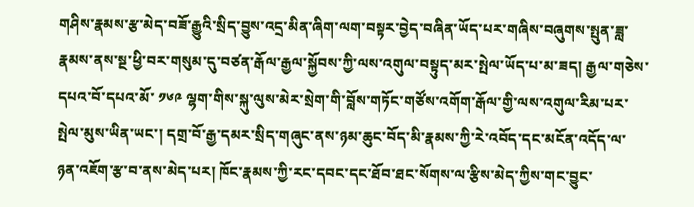གཤིས་རྣམས་རྩ་མེད་བཟོ་རྒྱུའི་སྲིད་བྱུས་འདྲ་མིན་ཞིག་ལག་བསྟར་བྱེད་བཞིན་ཡོད་པར་གཞིས་བཞུགས་སྤུན་ཟླ་རྣམས་ནས་སྔ་ཕྱི་བར་གསུམ་དུ་བཙན་རྒོལ་རྒྱལ་སྐྱོབས་ཀྱི་ལས་འགུལ་བསྟུད་མར་སྤེལ་ཡོད་པ་མ་ཟད། རྒྱལ་གཅེས་དཔའ་བོ་དཔའ་མོ་ ༡༦༩ ལྷག་གིས་སྐུ་ལུས་མེར་སྲེག་གི་བློས་གཏོང་གཙོས་འགོག་རྒོལ་གྱི་ལས་འགུལ་རིམ་པར་སྤེལ་མུས་ཡིན་ཡང་། དགྲ་བོ་རྒྱ་དམར་སྲིད་གཞུང་ནས་ཉམ་ཆུང་བོད་མི་རྣམས་ཀྱི་རེ་འབོད་དང་མངོན་འདོད་ལ་ཉན་འཇོག་རྩ་བ་ནས་མེད་པར། ཁོང་རྣམས་ཀྱི་རང་དབང་དང་ཐོབ་ཐང་སོགས་ལ་རྩིས་མེད་ཀྱིས་གང་བྱུང་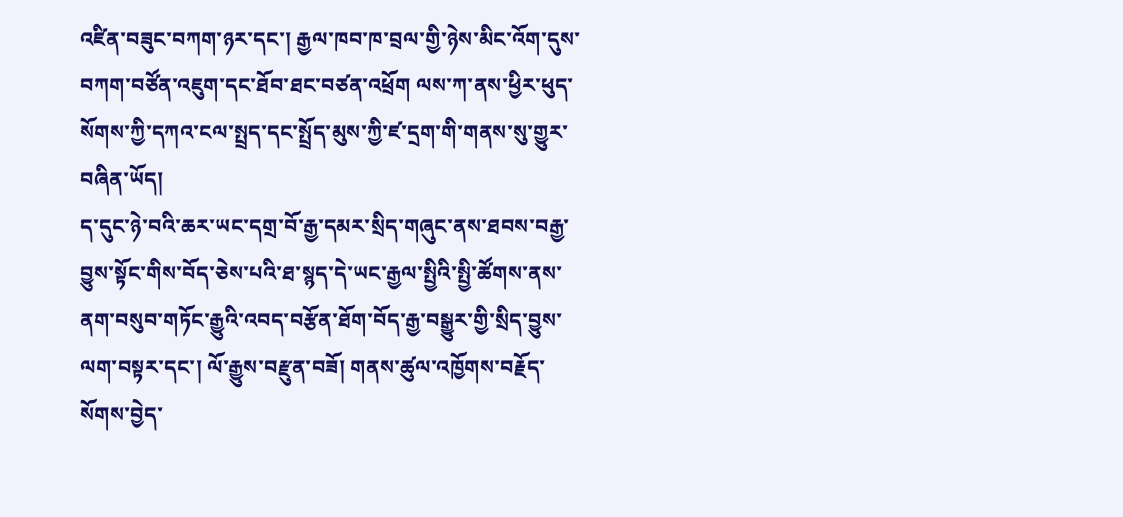འཛིན་བཟུང་བཀག་ཉར་དང་། རྒྱལ་ཁབ་ཁ་བྲལ་གྱི་ཉེས་མིང་འོག་དུས་བཀག་བཙོན་འཇུག་དང་ཐོབ་ཐང་བཙན་འཕྲོག ལས་ཀ་ནས་ཕྱིར་ཕུད་སོགས་ཀྱི་དཀའ་ངལ་སྤྲད་དང་སྤྲོད་མུས་ཀྱི་ཛ་དྲག་གི་གནས་སུ་གྱུར་བཞིན་ཡོད།
ད་དུང་ཉེ་བའི་ཆར་ཡང་དགྲ་བོ་རྒྱ་དམར་སྲིད་གཞུང་ནས་ཐབས་བརྒྱ་བྱུས་སྟོང་གིས་བོད་ཅེས་པའི་ཐ་སྙད་དེ་ཡང་རྒྱལ་སྤྱིའི་སྤྱི་ཚོགས་ནས་ནག་བསུབ་གཏོང་རྒྱུའི་འབད་བརྩོན་ཐོག་བོད་རྒྱ་བསྒྱུར་གྱི་སྲིད་བྱུས་ལག་བསྟར་དང་། ལོ་རྒྱུས་བརྫུན་བཟོ། གནས་ཚུལ་འཁྱོགས་བརྗོད་སོགས་བྱེད་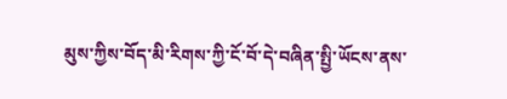མུས་ཀྱིས་བོད་མི་རིགས་ཀྱི་ངོ་བོ་དེ་བཞིན་སྤྱི་ཡོངས་ནས་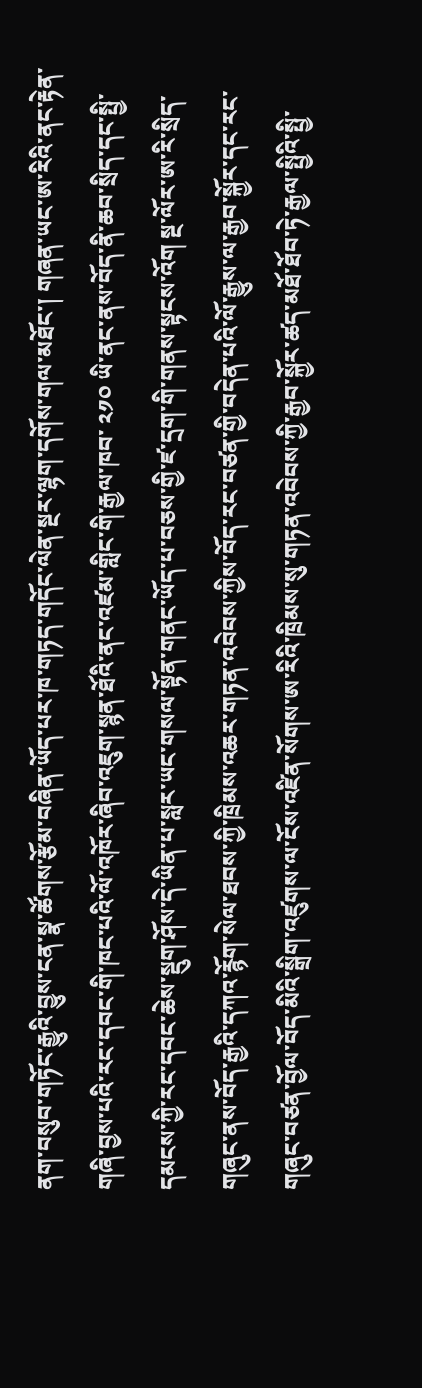ནག་བསུབ་གཏོང་རྒྱུའི་བྱུས་ངན་སྣ་ཚོགས་རྩོམ་བཞིན་ཡོད་པར་ཁ་གཏད་གདོང་ལེན་སྔར་ལྷག་དགོས་གལ་མཐོང་། གཞན་ཡང་ཨ་རིའི་ནང་རྟེན་གཞི་བྱས་པའི་རང་དབང་གི་ཁང་པའི་ལོ་འཁོར་ཞིབ་འཇུག་སྙན་ཐོའི་ནང་འཛམ་གླིང་གི་རྒྱལ་ཁབ་ ༢༡༠ ཡི་ནང་ནས་བོད་ནི་ཆབ་སྲིད་དང་སྤྱི་དམངས་ཀྱི་རང་དབང་ཆེས་སྡུག་ཤོས་དེ་ཡིན་པ་སླར་ཡང་གསལ་སྟོན་གནང་ཡོད་པ་བཅས་གྱི་ཛ་དྲག་གི་གནས་སྟངས་འོག སྔ་ལོར་ཨ་རི་སྲིད་གཞུང་ནས་བོད་རྒྱའི་དཀའ་རྙོག་སེལ་ཐབས་ཀྱི་ཁྲིམས་འཆར་གཏན་འབེབས་ཀྱིས་བོད་རང་བཙན་གྱི་བདེན་པའི་ལོ་རྒྱུས་ལ་རྒྱབ་སྐྱོར་དང་རང་གཞུང་བཙན་བྱོལ་བོད་མིའི་སྒྲིག་འཛུགས་ལ་ངོས་འཛིན་སོགས་ཨ་རིའི་ཁྲིམས་སུ་གཏན་འབེབས་ཀྱི་རྒྱབ་སྐྱོར་ཚད་མཐོ་ཐོབ་ཏེ་རྒྱལ་སྤྱིའི་སྤྱི་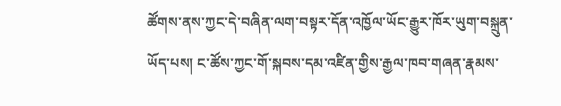ཚོགས་ནས་ཀྱང་དེ་བཞིན་ལག་བསྟར་དོན་འཁྱོལ་ཡོང་རྒྱུར་ཁོར་ཡུག་བསྐྲུན་ཡོད་པས། ང་ཚོས་ཀྱང་གོ་སྐབས་དམ་འཛིན་གྱིས་རྒྱལ་ཁབ་གཞན་རྣམས་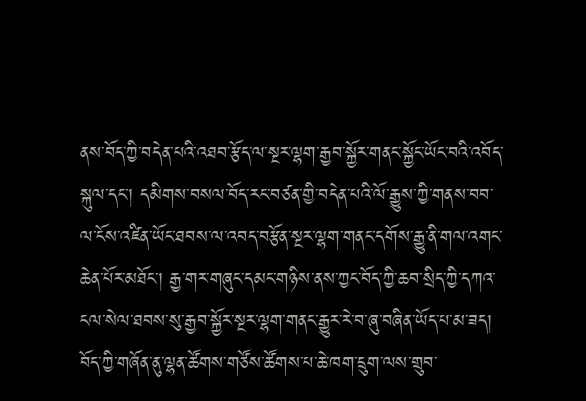ནས་བོད་ཀྱི་བདེན་པའི་འཐབ་རྩོད་ལ་སྔར་ལྷག་རྒྱབ་སྐྱོར་གནང་སྐྱོང་ཡོང་བའི་འབོད་སྐུལ་དང་། དམིགས་བསལ་བོད་རང་བཙན་གྱི་བདེན་པའི་ལོ་རྒྱུས་ཀྱི་གནས་བབ་ལ་ངོས་འཛིན་ཡོང་ཐབས་ལ་འབད་བརྩོན་སྔར་ལྷག་གནང་དགོས་རྒྱུ་ནི་གལ་འགང་ཆེན་པོར་མཐོང་། རྒྱ་གར་གཞུང་དམང་གཉིས་ནས་ཀྱང་བོད་ཀྱི་ཆབ་སྲིད་ཀྱི་དཀའ་ངལ་སེལ་ཐབས་སུ་རྒྱབ་སྐྱོར་སྔར་ལྷག་གནང་རྒྱུར་རེ་བ་ཞུ་བཞིན་ཡོད་པ་མ་ཟད། བོད་ཀྱི་གཞོན་ནུ་ལྷན་ཚོགས་གཙོས་ཚོགས་པ་ཆེ་ཁག་དྲུག་ལས་གྲུབ་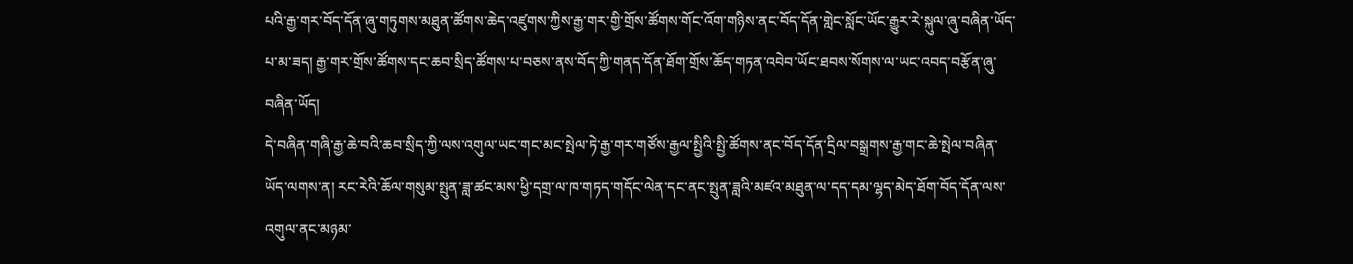པའི་རྒྱ་གར་བོད་དོན་ཞུ་གཏུགས་མཐུན་ཚོགས་ཆེད་འཛུགས་ཀྱིས་རྒྱ་གར་གྱི་གྲོས་ཚོགས་གོང་འོག་གཉིས་ནང་བོད་དོན་གླེང་སློང་ཡོང་རྒྱུར་རེ་སྐུལ་ཞུ་བཞིན་ཡོད་པ་མ་ཟད། རྒྱ་གར་གྲོས་ཚོགས་དང་ཆབ་སྲིད་ཚོགས་པ་བཅས་ནས་བོད་ཀྱི་གནད་དོན་ཐོག་གྲོས་ཆོད་གཏན་འབེབ་ཡོང་ཐབས་སོགས་ལ་ཡང་འབད་བརྩོན་ཞུ་བཞིན་ཡོད།
དེ་བཞིན་གཞི་རྒྱ་ཆེ་བའི་ཆབ་སྲིད་ཀྱི་ལས་འགུལ་ཡང་གང་མང་སྤེལ་ཏེ་རྒྱ་གར་གཙོས་རྒྱལ་སྤྱིའི་སྤྱི་ཚོགས་ནང་བོད་དོན་དྲིལ་བསྒྲགས་རྒྱ་གང་ཆེ་སྤེལ་བཞིན་ཡོད་ལགས་ན། རང་རེའི་ཆོལ་གསུམ་སྤུན་ཟླ་ཚང་མས་ཕྱི་དགྲ་ལ་ཁ་གཏད་གདོང་ལེན་དང་ནང་སྤུན་ཟླའི་མཛའ་མཐུན་ལ་དད་དམ་ལྷད་མེད་ཐོག་བོད་དོན་ལས་འགུལ་ནང་མཉམ་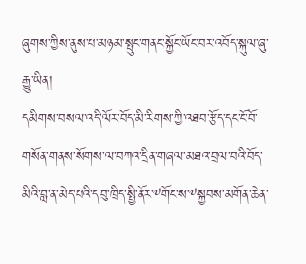ཞུགས་ཀྱིས་ནུས་པ་མཉམ་སྤུང་གནང་སྐྱོང་ཡོང་བར་འབོད་སྐུལ་ཞུ་རྒྱུ་ཡིན།
དམིགས་བསལ་འདི་ལོར་བོད་མི་རིགས་ཀྱི་འཐབ་རྩོད་དང་ངོ་བོ་གསོན་གནས་སོགས་ལ་བཀའ་དྲིན་གཞལ་མཐའ་བྲལ་བའི་བོད་མིའི་བླ་ན་མེད་པའི་དབུ་ཁྲིད་སྤྱི་ནོར་༸གོང་ས་༸སྐྱབས་མགོན་ཆེན་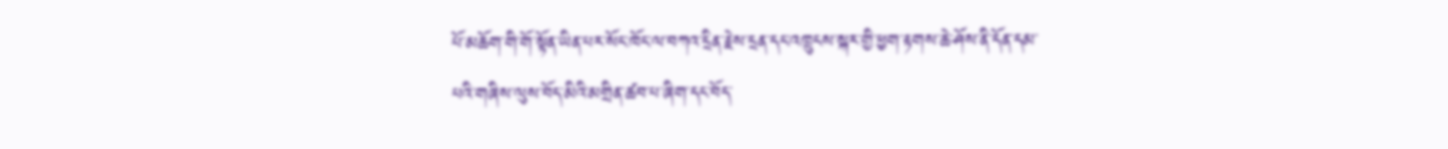པོ་མཆོག་གི་གོ་སྟོན་ཡིན་པར་སོང་ཁོང་ལ་བཀའ་དྲིན་རྗེས་དྲན་དང་འཁྲུངས་སྐར་གྱི་ཕྱག་རྟགས་ཆེ་ཤོས་ནི་དོན་དམ་པའི་གཞིས་ལུས་བོད་མིའི་མགྲིན་ཚབ་པ་ཞིག་དང་བོད་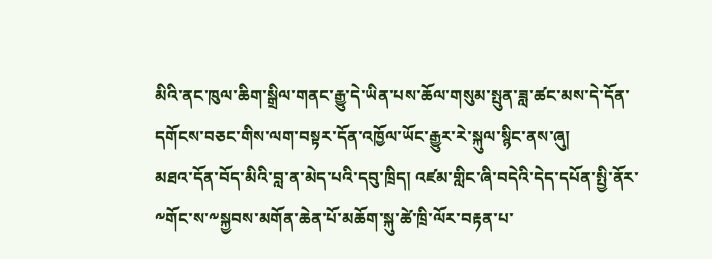མིའི་ནང་ཁུལ་ཆིག་སྒྲིལ་གནང་རྒྱུ་དེ་ཡིན་པས་ཆོལ་གསུམ་སྤུན་ཟླ་ཚང་མས་དེ་དོན་དགོངས་བཅང་གིས་ལག་བསྟར་དོན་འཁྱོལ་ཡོང་རྒྱུར་རེ་སྐུལ་སྙིང་ནས་ཞུ།
མཐའ་དོན་བོད་མིའི་བླ་ན་མེད་པའི་དབུ་ཁྲིད། འཛམ་གླིང་ཞི་བདེའི་དེད་དཔོན་སྤྱི་ནོར་༸གོང་ས་༸སྐྱབས་མགོན་ཆེན་པོ་མཆོག་སྐུ་ཚེ་ཁྲི་ལོར་བརྟན་པ་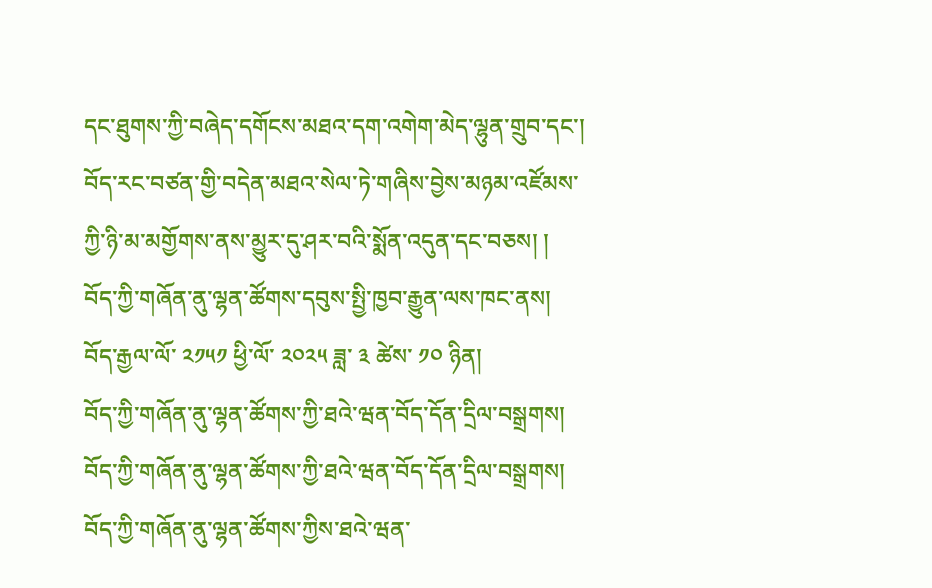དང་ཐུགས་ཀྱི་བཞེད་དགོངས་མཐའ་དག་འགེག་མེད་ལྷུན་གྲུབ་དང་། བོད་རང་བཙན་གྱི་བདེན་མཐའ་སེལ་ཏེ་གཞིས་བྱེས་མཉམ་འཛོམས་ཀྱི་ཉི་མ་མགྱོགས་ནས་མྱུར་དུ་ཤར་བའི་སྨོན་འདུན་དང་བཅས། །
བོད་ཀྱི་གཞོན་ནུ་ལྷན་ཚོགས་དབུས་སྤྱི་ཁྱབ་རྒྱུན་ལས་ཁང་ནས།
བོད་རྒྱལ་ལོ་ ༢༡༥༡ ཕྱི་ལོ་ ༢༠༢༥ ཟླ་ ༣ ཚེས་ ༡༠ ཉིན།
བོད་ཀྱི་གཞོན་ནུ་ལྷན་ཚོགས་ཀྱི་ཐའེ་ཝན་བོད་དོན་དྲིལ་བསྒྲགས།
བོད་ཀྱི་གཞོན་ནུ་ལྷན་ཚོགས་ཀྱི་ཐའེ་ཝན་བོད་དོན་དྲིལ་བསྒྲགས།
བོད་ཀྱི་གཞོན་ནུ་ལྷན་ཚོགས་ཀྱིས་ཐའེ་ཝན་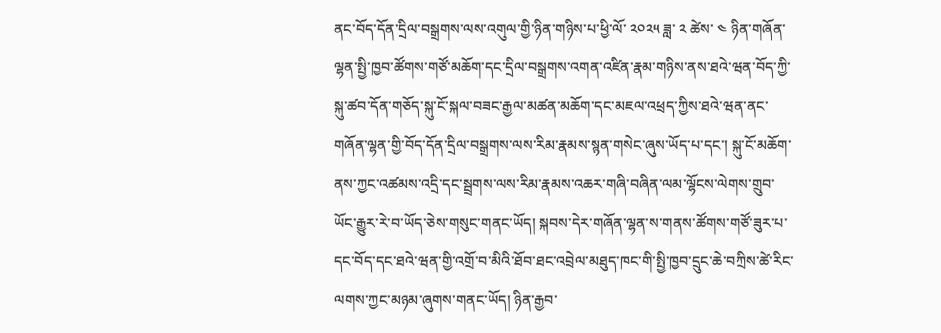ནང་བོད་དོན་དྲིལ་བསྒྲགས་ལས་འགུལ་གྱི་ཉིན་གཉིས་པ་ཕྱི་ལོ་ ༢༠༢༥ ཟླ་ ༢ ཚེས་ ༤ ཉིན་གཞོན་ལྷན་སྤྱི་ཁྱབ་ཚོགས་གཙོ་མཆོག་དང་དྲིལ་བསྒྲགས་འགན་འཛིན་རྣམ་གཉིས་ནས་ཐའེ་ཝན་བོད་ཀྱི་སྐུ་ཚབ་དོན་གཅོད་སྐུ་ངོ་སྐལ་བཟང་རྒྱལ་མཚན་མཆོག་དང་མཇལ་འཕྲད་ཀྱིས་ཐའེ་ཝན་ནང་གཞོན་ལྷན་གྱི་བོད་དོན་དྲིལ་བསྒྲགས་ལས་རིམ་རྣམས་སྙན་གསེང་ཞུས་ཡོད་པ་དང་། སྐུ་ངོ་མཆོག་ནས་ཀྱང་འཚམས་འདྲི་དང་སྦྲགས་ལས་རིམ་རྣམས་འཆར་གཞི་བཞིན་ལམ་ལྷོངས་ལེགས་གྲུབ་ཡོང་རྒྱུར་རེ་བ་ཡོད་ཅེས་གསུང་གནང་ཡོད། སྐབས་དེར་གཞོན་ལྷན་ས་གནས་ཚོགས་གཙོ་ཟུར་པ་དང་བོད་དང་ཐའེ་ཝན་གྱི་འགྲོ་བ་མིའི་ཐོབ་ཐང་འབྲེལ་མཐུད་ཁང་གི་སྤྱི་ཁྱབ་དྲུང་ཆེ་བཀྲིས་ཚེ་རིང་ལགས་ཀྱང་མཉམ་ཞུགས་གནང་ཡོད། ཉིན་རྒྱབ་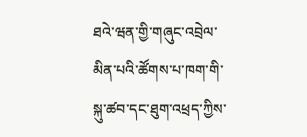ཐའེ་ཝན་གྱི་གཞུང་འབྲེལ་མིན་པའི་ཚོགས་པ་ཁག་གི་སྐུ་ཚབ་དང་ཐུག་འཕྲད་ཀྱིས་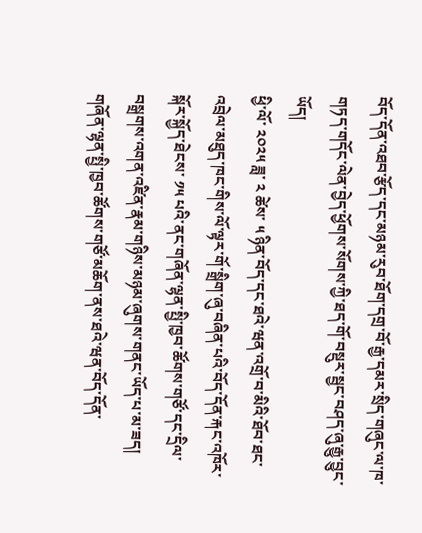བོད་དོན་འཐབ་རྩོད་དང་མཉམ་རུབ་ཐོག་དགྲ་བོ་རྒྱ་དམར་སྲིད་གཞུང་ལ་ཁ་གཏད་གདོང་ལེན་བྱེད་ཕྱོགས་སོགས་ཀྱི་ཐད་གོ་བསྡུར་སྦྱང་བཤད་ཞུ་རྒྱུ་བྱུང་ཡོད།
ཕྱི་ལོ་ ༢༠༢༥ ཟླ་ ༢ ཚེས་ ༥ ཉིན་བོད་དང་ཐའེ་ཝན་འགྲོ་བ་མིའི་ཐོབ་ཐང་འབྲེལ་མཐུད་ཁང་གིས་ལོ་ལྟར་གོ་སྒྲིག་ཞུ་བཞིན་པའི་བོད་དོན་རྐང་འཁོར་སྐོར་སྐྱོད་ཐེངས་ ༡༥ པའི་ནང་གཞོན་ལྷན་སྤྱི་ཁྱབ་ཚོགས་གཙོ་དང་དྲིལ་བསྒྲགས་འགན་འཛིན་རྣམ་གཉིས་མཉམ་ཞུགས་གནང་ཡོད་པ་མ་ཟད། གཞོན་ལྷན་སྤྱི་ཁྱབ་ཚོགས་གཙོ་མཆོག་ནས་ཐའེ་ཝན་བོད་དོན་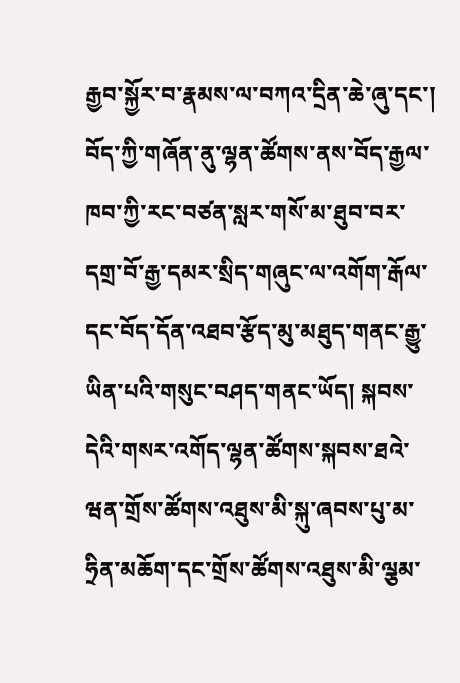རྒྱབ་སྐྱོར་བ་རྣམས་ལ་བཀའ་དྲིན་ཆེ་ཞུ་དང་། བོད་ཀྱི་གཞོན་ནུ་ལྷན་ཚོགས་ནས་བོད་རྒྱལ་ཁབ་ཀྱི་རང་བཙན་སླར་གསོ་མ་ཐུབ་བར་དགྲ་བོ་རྒྱ་དམར་སྲིད་གཞུང་ལ་འགོག་རྒོལ་དང་བོད་དོན་འཐབ་རྩོད་མུ་མཐུད་གནང་རྒྱུ་ཡིན་པའི་གསུང་བཤད་གནང་ཡོད། སྐབས་དེའི་གསར་འགོད་ལྷན་ཚོགས་སྐབས་ཐའེ་ཝན་གྲོས་ཚོགས་འཐུས་མི་སྐུ་ཞབས་པུ་མ་ཧྲིན་མཆོག་དང་གྲོས་ཚོགས་འཐུས་མི་ལྕམ་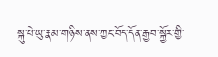སྐུ་པེ་ཡུ་རྣམ་གཉིས་ནས་ཀྱང་བོད་དོན་རྒྱབ་སྐྱོར་གྱི་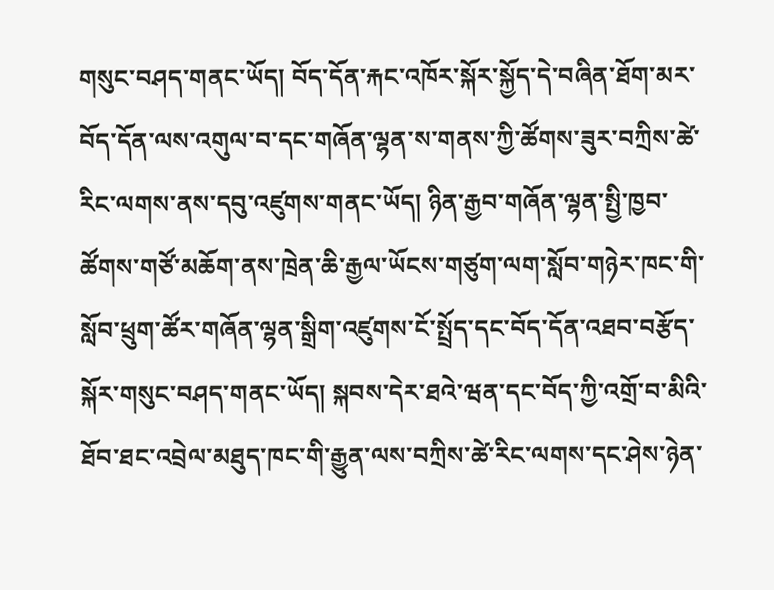གསུང་བཤད་གནང་ཡོད། བོད་དོན་རྐང་འཁོར་སྐོར་སྐྱོད་དེ་བཞིན་ཐོག་མར་བོད་དོན་ལས་འགུལ་བ་དང་གཞོན་ལྷན་ས་གནས་ཀྱི་ཚོགས་ཟུར་བཀྲིས་ཚེ་རིང་ལགས་ནས་དབུ་འཛུགས་གནང་ཡོད། ཉིན་རྒྱབ་གཞོན་ལྷན་སྤྱི་ཁྱབ་ཚོགས་གཙོ་མཆོག་ནས་ཁྲེན་ཆི་རྒྱལ་ཡོངས་གཙུག་ལག་སློབ་གཉེར་ཁང་གི་སློབ་ཕྲུག་ཚོར་གཞོན་ལྷན་སྒྲིག་འཛུགས་ངོ་སྤྲོད་དང་བོད་དོན་འཐབ་བརྩོད་སྐོར་གསུང་བཤད་གནང་ཡོད། སྐབས་དེར་ཐའེ་ཝན་དང་བོད་ཀྱི་འགྲོ་བ་མིའི་ཐོབ་ཐང་འབྲེལ་མཐུད་ཁང་གི་རྒྱུན་ལས་བཀྲིས་ཚེ་རིང་ལགས་དང་ཤེས་ཉེན་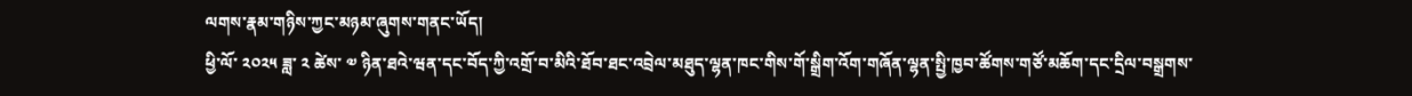ལགས་རྣམ་གཉིས་ཀྱང་མཉམ་ཞུགས་གནང་ཡོད།
ཕྱི་ལོ་ ༢༠༢༥ ཟླ་ ༢ ཚེས་ ༧ ཉིན་ཐའེ་ཝན་དང་བོད་ཀྱི་འགྲོ་བ་མིའི་ཐོབ་ཐང་འབྲེལ་མཐུད་ལྷན་ཁང་གིས་གོ་སྒྲིག་འོག་གཞོན་ལྷན་སྤྱི་ཁྱབ་ཚོགས་གཙོ་མཆོག་དང་དྲིལ་བསྒྲགས་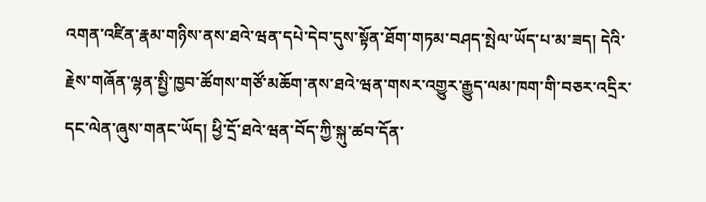འགན་འཛིན་རྣམ་གཉིས་ནས་ཐའེ་ཝན་དཔེ་དེབ་དུས་སྟོན་ཐོག་གཏམ་བཤད་སྤེལ་ཡོད་པ་མ་ཟད། དེའི་རྗེས་གཞོན་ལྷན་སྤྱི་ཁྱབ་ཚོགས་གཙོ་མཆོག་ནས་ཐའེ་ཝན་གསར་འགྱུར་རྒྱུད་ལམ་ཁག་གི་བཅར་འདྲིར་དང་ལེན་ཞུས་གནང་ཡོད། ཕྱི་དྲོ་ཐའེ་ཝན་བོད་ཀྱི་སྐུ་ཚབ་དོན་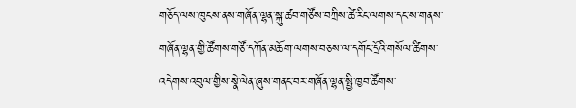གཅོད་ལས་ཁུངས་ནས་གཞོན་ལྷན་སྐུ་ཚབ་གཙོས་བཀྲིས་ཚེ་རིང་ལགས་དང་ས་གནས་གཞོན་ལྷན་གྱི་ཚོགས་གཙོ་དཀོན་མཆོག་ལགས་བཅས་ལ་དགོང་དྲོའི་གསོལ་ཚིགས་འདེགས་འབུལ་གྱིས་སྣེ་ལེན་ཞུས་གནང་བར་གཞོན་ལྷན་སྤྱི་ཁྱབ་ཚོགས་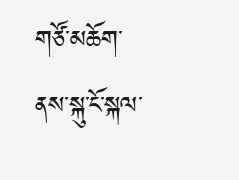གཙོ་མཆོག་ནས་སྐུ་ངོ་སྐལ་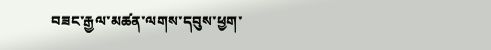བཟང་རྒྱལ་མཚན་ལགས་དབུས་ཕྱག་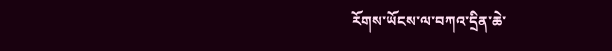རོགས་ཡོངས་ལ་བཀའ་དྲིན་ཆེ་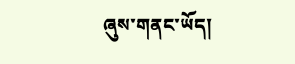ཞུས་གནང་ཡོད།